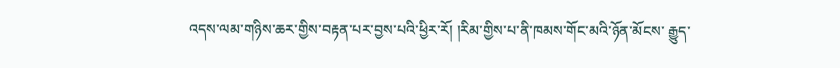འདས་ལམ་གཉིས་ཆར་གྱིས་བརྟན་པར་བྱས་པའི་ཕྱིར་རོ། །རིམ་གྱིས་པ་ནི་ཁམས་གོང་མའི་ཉོན་མོངས་ རྒྱུད་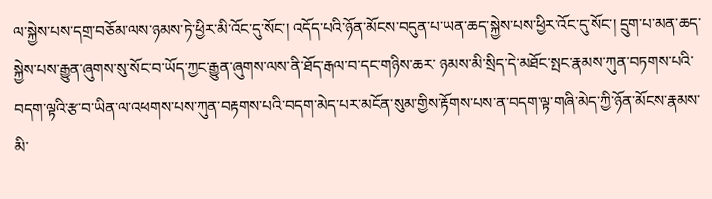ལ་སྐྱེས་པས་དགྲ་བཅོམ་ལས་ཉམས་ཏེ་ཕྱིར་མི་འོང་དུ་སོང་། འདོད་པའི་ཉོན་མོངས་བདུན་པ་ཡན་ཆད་སྐྱེས་པས་ཕྱིར་འོང་དུ་སོང་། དྲུག་པ་མན་ཆད་སྐྱེས་པས་རྒྱུན་ཞུགས་སུ་སོང་བ་ཡོད་ཀྱང་རྒྱུན་ཞུགས་ལས་ནི་ཐོད་རྒལ་བ་དང་གཉིས་ཆར་ ཉམས་མི་སྲིད་དེ་མཐོང་སྤང་རྣམས་ཀུན་བཏགས་པའི་བདག་ལྟའི་རྩ་བ་ཡིན་ལ་འཕགས་པས་ཀུན་བརྟགས་པའི་བདག་མེད་པར་མངོན་སུམ་གྱིས་རྟོགས་པས་ན་བདག་ལྟ་གཞི་མེད་ཀྱི་ཉོན་མོངས་རྣམས་མི་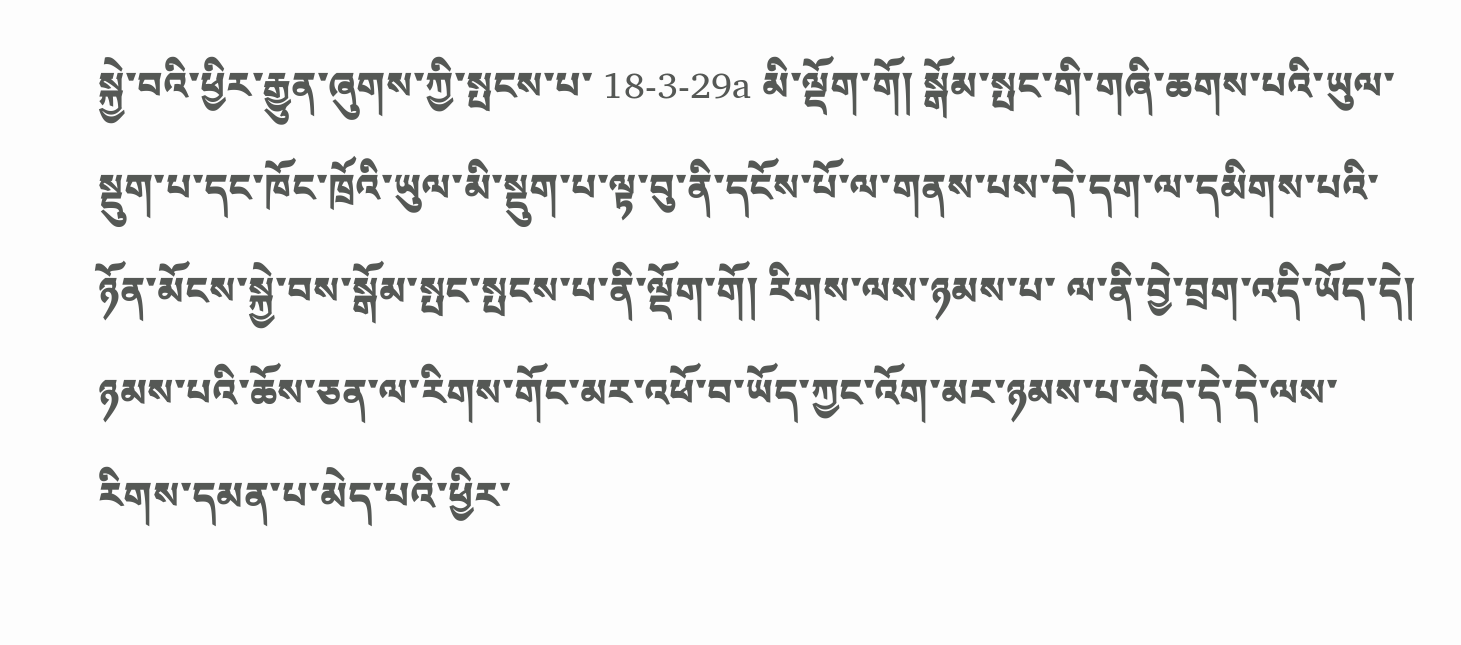སྐྱེ་བའི་ཕྱིར་རྒྱུན་ཞུགས་ཀྱི་སྤངས་པ་ 18-3-29a མི་ལྡོག་གོ། སྒོམ་སྤང་གི་གཞི་ཆགས་པའི་ཡུལ་སྡུག་པ་དང་ཁོང་ཁྲོའི་ཡུལ་མི་སྡུག་པ་ལྟ་བུ་ནི་དངོས་པོ་ལ་གནས་པས་དེ་དག་ལ་དམིགས་པའི་ཉོན་མོངས་སྐྱེ་བས་སྒོམ་སྤང་སྤངས་པ་ནི་ལྡོག་གོ། རིགས་ལས་ཉམས་པ་ ལ་ནི་བྱེ་བྲག་འདི་ཡོད་དེ། ཉམས་པའི་ཆོས་ཅན་ལ་རིགས་གོང་མར་འཕོ་བ་ཡོད་ཀྱང་འོག་མར་ཉམས་པ་མེད་དེ་དེ་ལས་རིགས་དམན་པ་མེད་པའི་ཕྱིར་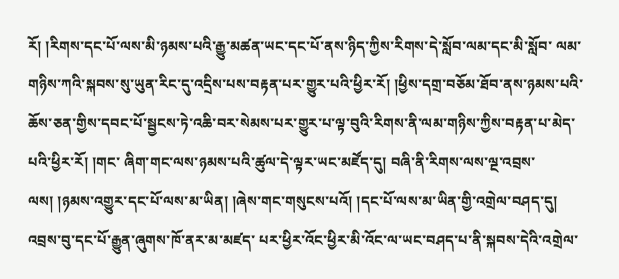རོ། །རིགས་དང་པོ་ལས་མི་ཉམས་པའི་རྒྱུ་མཚན་ཡང་དང་པོ་ནས་ཉིད་ཀྱིས་རིགས་དེ་སློབ་ལམ་དང་མི་སློབ་ ལམ་གཉིས་ཀའི་སྐབས་སུ་ཡུན་རིང་དུ་འདྲིས་པས་བརྟན་པར་གྱུར་པའི་ཕྱིར་རོ། །ཕྱིས་དགྲ་བཅོམ་ཐོབ་ནས་ཉམས་པའི་ཆོས་ཅན་གྱིས་དབང་པོ་སྦྱངས་ཏེ་འཆི་བར་སེམས་པར་གྱུར་པ་ལྟ་བུའི་རིགས་ནི་ལམ་གཉིས་ཀྱིས་བརྟན་པ་མེད་པའི་ཕྱིར་རོ། །གང་ ཞིག་གང་ལས་ཉམས་པའི་ཚུལ་དེ་ལྟར་ཡང་མཛོད་དུ། བཞི་ནི་རིགས་ལས་ལྔ་འབྲས་ལས། །ཉམས་འགྱུར་དང་པོ་ལས་མ་ཡིན། །ཞེས་གང་གསུངས་པའོ། །དང་པོ་ལས་མ་ཡིན་གྱི་འགྲེལ་བཤད་དུ། འབྲས་བུ་དང་པོ་རྒྱུན་ཞུགས་ཁོ་ནར་མ་མཛད་ པར་ཕྱིར་འོང་ཕྱིར་མི་འོང་ལ་ཡང་བཤད་པ་ནི་སྐབས་དེའི་འགྲེལ་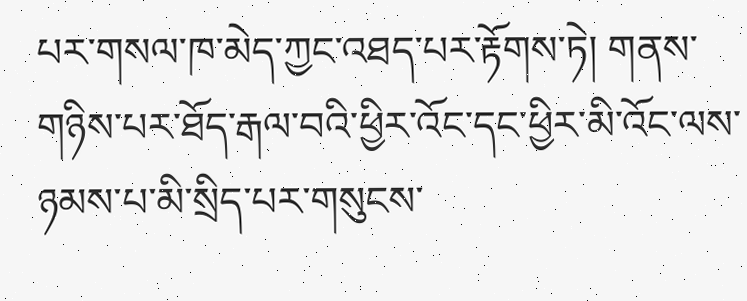པར་གསལ་ཁ་མེད་ཀྱང་འཐད་པར་རྟོགས་ཏེ། གནས་གཉིས་པར་ཐོད་རྒལ་བའི་ཕྱིར་འོང་དང་ཕྱིར་མི་འོང་ལས་ཉམས་པ་མི་སྲིད་པར་གསུངས་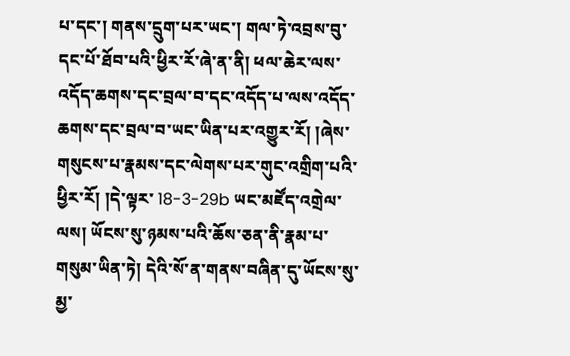པ་དང་། གནས་དྲུག་པར་ཡང་། གལ་ཏེ་འབྲས་བུ་དང་པོ་ཐོབ་པའི་ཕྱིར་རོ་ཞེ་ན་ནི། ཕལ་ཆེར་ལས་འདོད་ཆགས་དང་བྲལ་བ་དང་འདོད་པ་ལས་འདོད་ཆགས་དང་བྲལ་བ་ཡང་ཡིན་པར་འགྱུར་རོ། །ཞེས་གསུངས་པ་རྣམས་དང་ལེགས་པར་གུང་འགྲིག་པའི་ཕྱིར་རོ། །དེ་ལྟར་ 18-3-29b ཡང་མཛོད་འགྲེལ་ལས། ཡོངས་སུ་ཉམས་པའི་ཆོས་ཅན་ནི་རྣམ་པ་གསུམ་ཡིན་ཏེ། དེའི་སོ་ན་གནས་བཞིན་དུ་ཡོངས་སུ་མྱ་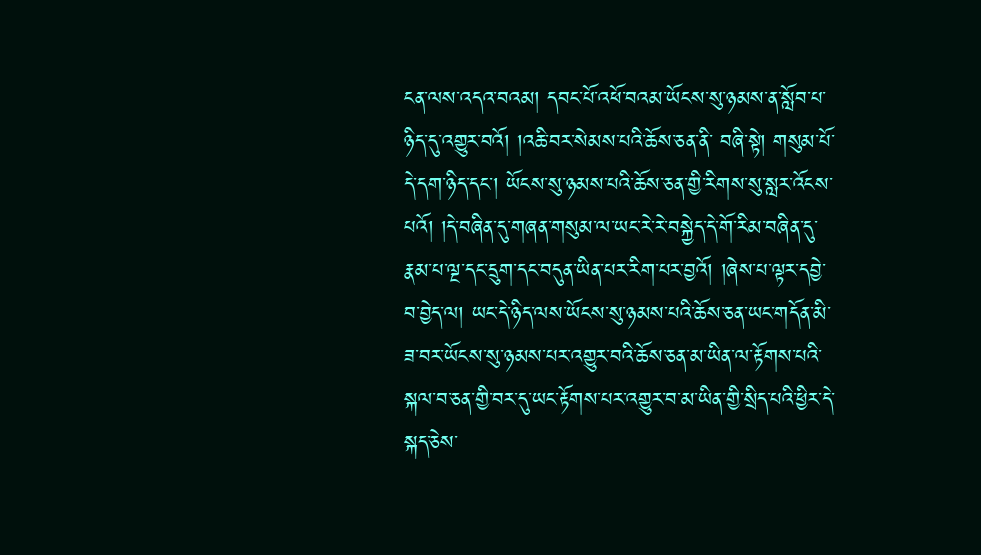ངན་ལས་འདའ་བའམ། དབང་པོ་འཕོ་བའམ་ཡོངས་སུ་ཉམས་ན་སློབ་པ་ཉིད་དུ་འགྱུར་བའོ། །འཆི་བར་སེམས་པའི་ཆོས་ཅན་ནི་ བཞི་སྟེ། གསུམ་པོ་དེ་དག་ཉིད་དང་། ཡོངས་སུ་ཉམས་པའི་ཆོས་ཅན་གྱི་རིགས་སུ་སླར་འོངས་པའོ། །དེ་བཞིན་དུ་གཞན་གསུམ་ལ་ཡང་རེ་རེ་བསྐྱེད་དེ་གོ་རིམ་བཞིན་དུ་རྣམ་པ་ལྔ་དང་དྲུག་དང་བདུན་ཡིན་པར་རིག་པར་བྱའོ། །ཞེས་པ་ལྟར་དབྱེ་ བ་བྱེད་ལ། ཡང་དེ་ཉིད་ལས་ཡོངས་སུ་ཉམས་པའི་ཆོས་ཅན་ཡང་གདོན་མི་ཟ་བར་ཡོངས་སུ་ཉམས་པར་འགྱུར་བའི་ཆོས་ཅན་མ་ཡིན་ལ་རྟོགས་པའི་སྐལ་བ་ཅན་གྱི་བར་དུ་ཡང་རྟོགས་པར་འགྱུར་བ་མ་ཡིན་གྱི་སྲིད་པའི་ཕྱིར་དེ་སྐད་ཅེས་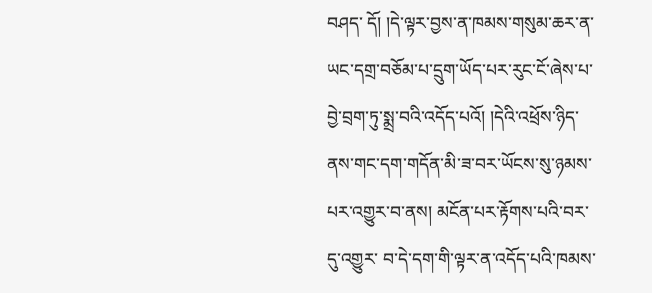བཤད་ དོ། །དེ་ལྟར་བྱས་ན་ཁམས་གསུམ་ཆར་ན་ཡང་དགྲ་བཅོམ་པ་དྲུག་ཡོད་པར་རུང་ངོ་ཞེས་པ་བྱེ་བྲག་ཏུ་སྨྲ་བའི་འདོད་པའོ། །དེའི་འཕྲོས་ཉིད་ནས་གང་དག་གདོན་མི་ཟ་བར་ཡོངས་སུ་ཉམས་པར་འགྱུར་བ་ནས། མངོན་པར་རྟོགས་པའི་བར་དུ་འགྱུར་ བ་དེ་དག་གི་ལྟར་ན་འདོད་པའི་ཁམས་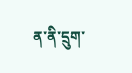ན་ནི་དྲུག་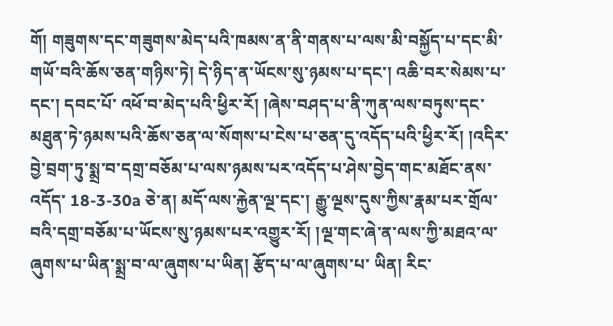གོ། གཟུགས་དང་གཟུགས་མེད་པའི་ཁམས་ན་ནི་གནས་པ་ལས་མི་བསྐྱོད་པ་དང་མི་གཡོ་བའི་ཆོས་ཅན་གཉིས་ཏེ། དེ་ཉིད་ན་ཡོངས་སུ་ཉམས་པ་དང་། འཆི་བར་སེམས་པ་དང་། དབང་པོ་ འཕོ་བ་མེད་པའི་ཕྱིར་རོ། །ཞེས་བཤད་པ་ནི་ཀུན་ལས་བཏུས་དང་མཐུན་ཏེ་ཉམས་པའི་ཆོས་ཅན་ལ་སོགས་པ་ངེས་པ་ཅན་དུ་འདོད་པའི་ཕྱིར་རོ། །འདིར་བྱེ་བྲག་ཏུ་སྨྲ་བ་དགྲ་བཅོམ་པ་ལས་ཉམས་པར་འདོད་པ་ཤེས་བྱེད་གང་མཐོང་ནས་འདོད་ 18-3-30a ཅེ་ན། མདོ་ལས་རྐྱེན་ལྔ་དང་། རྒྱུ་ལྔས་དུས་ཀྱིས་རྣམ་པར་གྲོལ་བའི་དགྲ་བཅོམ་པ་ཡོངས་སུ་ཉམས་པར་འགྱུར་རོ། །ལྔ་གང་ཞེ་ན་ལས་ཀྱི་མཐའ་ལ་ཞུགས་པ་ཡིན་སྨྲ་བ་ལ་ཞུགས་པ་ཡིན། རྩོད་པ་ལ་ཞུགས་པ་ ཡིན། རིང་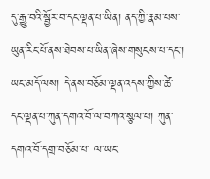དུ་རྒྱུ་བའི་སྦྱོར་བ་དང་ལྡན་པ་ཡིན། ནད་ཀྱི་རྣམ་པས་ཡུན་རིང་པོ་ནས་ཐེབས་པ་ཡིན་ཞེས་གསུངས་པ་དང་། ཡང་མདོ་ལས། དེ་ནས་བཅོམ་ལྡན་འདས་ཀྱིས་ཚེ་དང་ལྡན་པ་ཀུན་དགའ་བོ་ལ་བཀའ་སྩལ་པ། ཀུན་དགའ་བོ་དགྲ་བཅོམ་པ་ ལ་ཡང་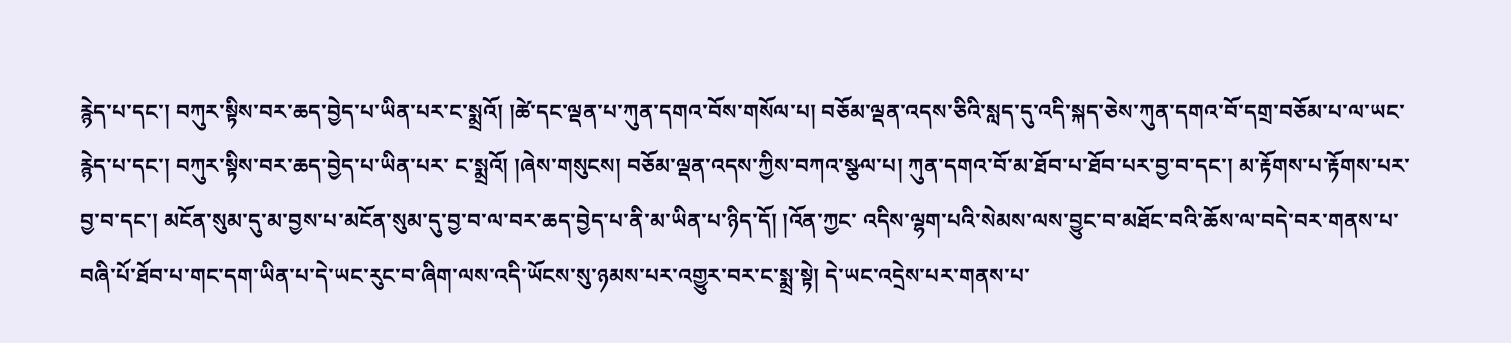རྙེད་པ་དང་། བཀུར་སྟིས་བར་ཆད་བྱེད་པ་ཡིན་པར་ང་སྨྲའོ། །ཚེ་དང་ལྡན་པ་ཀུན་དགའ་བོས་གསོལ་པ། བཅོམ་ལྡན་འདས་ཅིའི་སླད་དུ་འདི་སྐད་ཅེས་ཀུན་དགའ་བོ་དགྲ་བཅོམ་པ་ལ་ཡང་རྙེད་པ་དང་། བཀུར་སྟིས་བར་ཆད་བྱེད་པ་ཡིན་པར་ ང་སྨྲའོ། །ཞེས་གསུངས། བཅོམ་ལྡན་འདས་ཀྱིས་བཀའ་སྩལ་པ། ཀུན་དགའ་བོ་མ་ཐོབ་པ་ཐོབ་པར་བྱ་བ་དང་། མ་རྟོགས་པ་རྟོགས་པར་བྱ་བ་དང་། མངོན་སུམ་དུ་མ་བྱས་པ་མངོན་སུམ་དུ་བྱ་བ་ལ་བར་ཆད་བྱེད་པ་ནི་མ་ཡིན་པ་ཉིད་དོ། །འོན་ཀྱང་ འདིས་ལྷག་པའི་སེམས་ལས་བྱུང་བ་མཐོང་བའི་ཆོས་ལ་བདེ་བར་གནས་པ་བཞི་པོ་ཐོབ་པ་གང་དག་ཡིན་པ་དེ་ཡང་རུང་བ་ཞིག་ལས་འདི་ཡོངས་སུ་ཉམས་པར་འགྱུར་བར་ང་སྨྲ་སྟེ། དེ་ཡང་འདྲེས་པར་གནས་པ་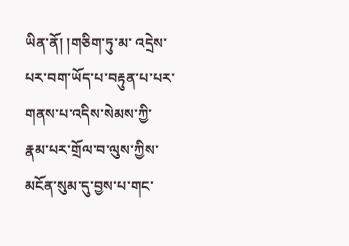ཡིན་ནོ། །གཅིག་ཏུ་མ་ འདྲེས་པར་བག་ཡོད་པ་བརྟུན་པ་པར་གནས་པ་འདིས་སེམས་ཀྱི་རྣམ་པར་གྲོལ་བ་ལུས་ཀྱིས་མངོན་སུམ་དུ་བྱས་པ་གང་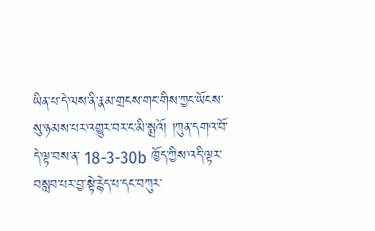ཡིན་པ་དེ་ལས་ནི་རྣམ་གྲངས་གང་གིས་ཀྱང་ཡོངས་སུ་ཉམས་པར་འགྱུར་བར་ང་མི་སྨྲའོ། །ཀུན་དགའ་བོ་དེ་ལྟ་བས་ན་ 18-3-30b ཁྱོད་ཀྱིས་འདི་ལྟར་བསླབ་པར་བྱ་སྟེ་རྙེད་པ་དང་བཀུར་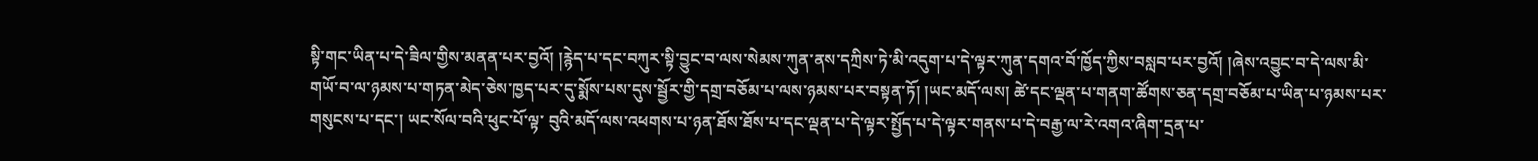སྟི་གང་ཡིན་པ་དེ་ཟིལ་གྱིས་མནན་པར་བྱའོ། །རྙེད་པ་དང་བཀུར་སྟི་བྱུང་བ་ལས་སེམས་ཀུན་ནས་དཀྲིས་ཏེ་མི་འདུག་པ་དེ་ལྟར་ཀུན་དགའ་བོ་ཁྱོད་ཀྱིས་བསླབ་པར་བྱའོ། །ཞེས་འབྱུང་བ་དེ་ལས་མི་ གཡོ་བ་ལ་ཉམས་པ་གཏན་མེད་ཅེས་ཁྱད་པར་དུ་སྨོས་པས་དུས་སྦྱོར་གྱི་དགྲ་བཅོམ་པ་ལས་ཉམས་པར་བསྟན་ཏོ། །ཡང་མདོ་ལས། ཚེ་དང་ལྡན་པ་གནག་ཚོགས་ཅན་དགྲ་བཅོམ་པ་ཡིན་པ་ཉམས་པར་གསུངས་པ་དང་། ཡང་སོལ་བའི་ཕུང་པོ་ལྟ་ བུའི་མདོ་ལས་འཕགས་པ་ཉན་ཐོས་ཐོས་པ་དང་ལྡན་པ་དེ་ལྟར་སྤྱོད་པ་དེ་ལྟར་གནས་པ་དེ་བརྒྱ་ལ་རེ་འགའ་ཞིག་དྲན་པ་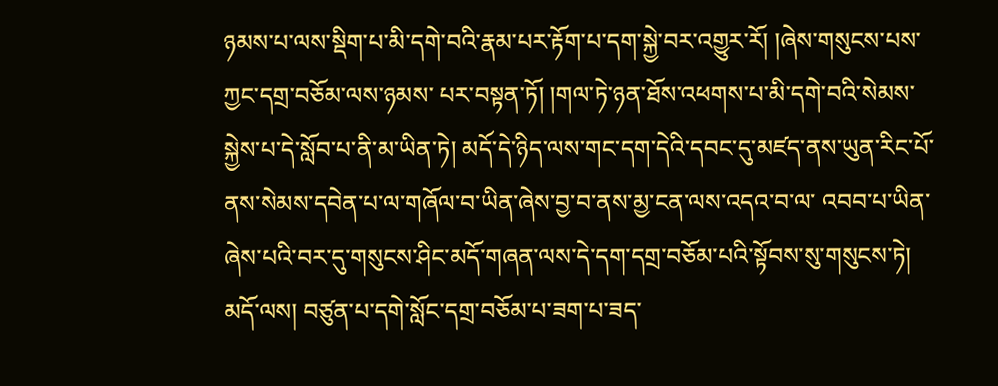ཉམས་པ་ལས་སྡིག་པ་མི་དགེ་བའི་རྣམ་པར་རྟོག་པ་དག་སྐྱེ་བར་འགྱུར་རོ། །ཞེས་གསུངས་པས་ཀྱང་དགྲ་བཅོམ་ལས་ཉམས་ པར་བསྟན་ཏོ། །གལ་ཏེ་ཉན་ཐོས་འཕགས་པ་མི་དགེ་བའི་སེམས་སྐྱེས་པ་དེ་སློབ་པ་ནི་མ་ཡིན་ཏེ། མདོ་དེ་ཉིད་ལས་གང་དག་དེའི་དབང་དུ་མཛད་ནས་ཡུན་རིང་པོ་ནས་སེམས་དབེན་པ་ལ་གཞོལ་བ་ཡིན་ཞེས་བྱ་བ་ནས་མྱ་ངན་ལས་འདའ་བ་ལ་ འབབ་པ་ཡིན་ཞེས་པའི་བར་དུ་གསུངས་ཤིང་མདོ་གཞན་ལས་དེ་དག་དགྲ་བཅོམ་པའི་སྟོབས་སུ་གསུངས་ཏེ། མདོ་ལས། བཙུན་པ་དགེ་སློང་དགྲ་བཅོམ་པ་ཟག་པ་ཟད་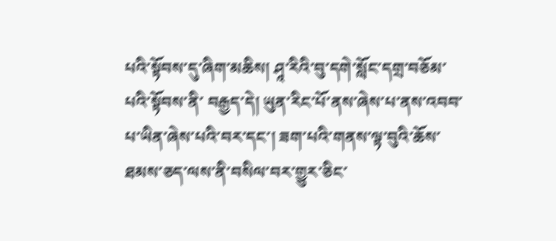པའི་སྟོབས་དུ་ཞིག་མཆིས། ཤཱ་རིའི་བུ་དགེ་སློང་དགྲ་བཅོམ་པའི་སྟོབས་ནི་ བརྒྱད་དེ། ཡུན་རིང་པོ་ནས་ཞེས་པ་ནས་འབབ་པ་ཡིན་ཞེས་པའི་བར་དང་། ཟག་པའི་གནས་ལྟ་བུའི་ཆོས་ཐམས་ཅད་ལས་ནི་བསིལ་བར་གྱུར་ཅིང་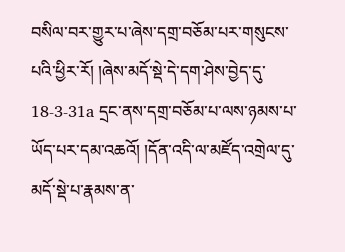བསིལ་བར་གྱུར་པ་ཞེས་དགྲ་བཅོམ་པར་གསུངས་པའི་ཕྱིར་རོ། །ཞེས་མདོ་སྡེ་དེ་དག་ཤེས་བྱེད་དུ་ 18-3-31a དྲང་ནས་དགྲ་བཅོམ་པ་ལས་ཉམས་པ་ཡོད་པར་དམ་འཆའོ། །དོན་འདི་ལ་མཛོད་འགྲེལ་དུ་མདོ་སྡེ་པ་རྣམས་ན་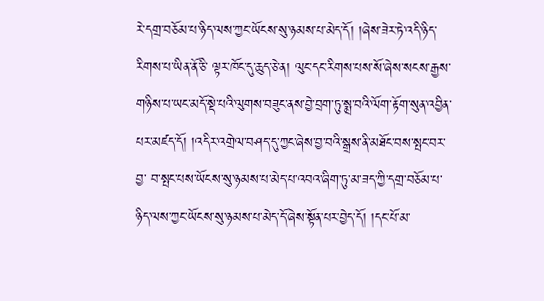རེ་དགྲ་བཅོམ་པ་ཉིད་ལས་ཀྱང་ཡོངས་སུ་ཉམས་པ་མེད་དོ། །ཞེས་ཟེར་ཏེ་འདི་ཉིད་རིགས་པ་ཡིན་ནོ་ཅི་ ལྟར་ཁོང་དུ་ཆུད་ཅེ་ན། ལུང་དང་རིགས་པས་སོ་ཞེས་སངས་རྒྱས་གཉིས་པ་ཡང་མདོ་སྡེ་པའི་ལུགས་བཟུང་ནས་བྱེ་བྲག་ཏུ་སྨྲ་བའི་ལོག་རྟོག་སུན་འབྱིན་པར་མཛད་དོ། །འདིར་འགྲེལ་བཤད་དུ་ཀྱང་ཞེས་བྱ་བའི་སྒྲས་ནི་མཐོང་བས་སྤང་བར་བྱ་ བ་སྤང་པས་ཡོངས་སུ་ཉམས་པ་མེད་པ་འབའ་ཞིག་ཏུ་མ་ཟད་ཀྱི་དགྲ་བཅོམ་པ་ཉིད་ལས་ཀྱང་ཡོངས་སུ་ཉམས་པ་མེད་དོ་ཞེས་སྟོན་པར་བྱེད་དོ། །དང་པོ་མ་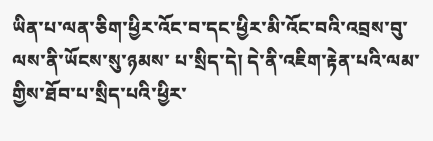ཡིན་པ་ལན་ཅིག་ཕྱིར་འོང་བ་དང་ཕྱིར་མི་འོང་བའི་འབྲས་བུ་ལས་ནི་ཡོངས་སུ་ཉམས་ པ་སྲིད་དེ། དེ་ནི་འཇིག་རྟེན་པའི་ལམ་གྱིས་ཐོབ་པ་སྲིད་པའི་ཕྱིར་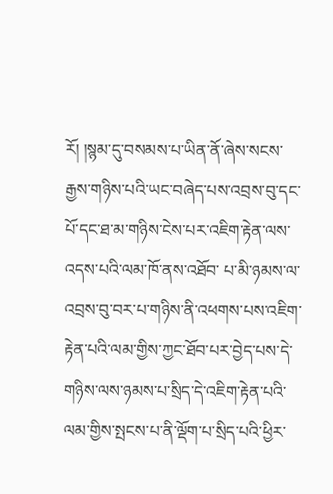རོ། །སྙམ་དུ་བསམས་པ་ཡིན་ནོ་ཞེས་སངས་རྒྱས་གཉིས་པའི་ཡང་བཞེད་པས་འབྲས་བུ་དང་པོ་དང་ཐ་མ་གཉིས་ངེས་པར་འཇིག་རྟེན་ལས་འདས་པའི་ལམ་ཁོ་ནས་འཐོབ་ པ་མི་ཉམས་ལ་འབྲས་བུ་བར་པ་གཉིས་ནི་འཕགས་པས་འཇིག་རྟེན་པའི་ལམ་གྱིས་ཀྱང་ཐོབ་པར་བྱེད་པས་དེ་གཉིས་ལས་ཉམས་པ་སྲིད་དེ་འཇིག་རྟེན་པའི་ལམ་གྱིས་སྤངས་པ་ནི་ལྡོག་པ་སྲིད་པའི་ཕྱིར་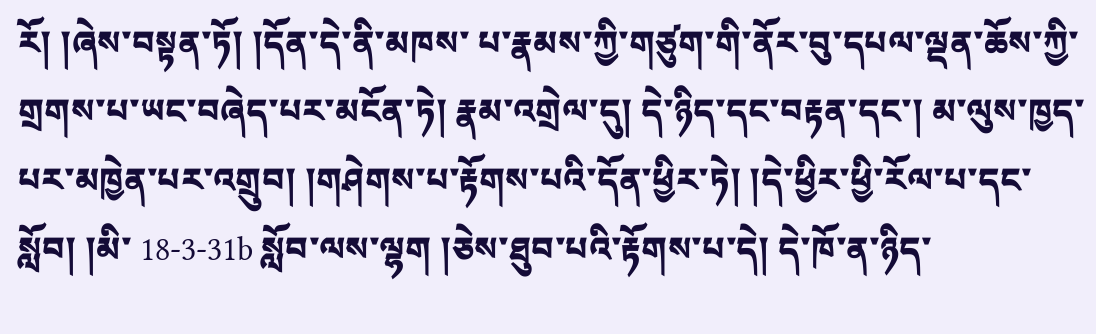རོ། །ཞེས་བསྟན་ཏོ། །དོན་དེ་ནི་མཁས་ པ་རྣམས་ཀྱི་གཙུག་གི་ནོར་བུ་དཔལ་ལྡན་ཆོས་ཀྱི་གྲགས་པ་ཡང་བཞེད་པར་མངོན་ཏེ། རྣམ་འགྲེལ་དུ། དེ་ཉིད་དང་བརྟན་དང་། མ་ལུས་ཁྱད་པར་མཁྱེན་པར་འགྲུབ། །གཤེགས་པ་རྟོགས་པའི་དོན་ཕྱིར་ཏེ། །དེ་ཕྱིར་ཕྱི་རོལ་པ་དང་སློབ། །མི་ 18-3-31b སློབ་ལས་ལྷག །ཅེས་ཐུབ་པའི་རྟོགས་པ་དེ། དེ་ཁོ་ན་ཉིད་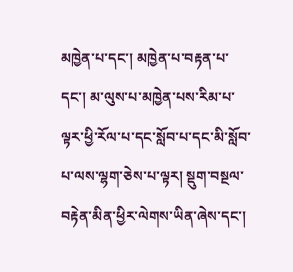མཁྱེན་པ་དང་། མཁྱེན་པ་བརྟན་པ་དང་། མ་ལུས་པ་མཁྱེན་པས་རིམ་པ་ལྟར་ཕྱི་རོལ་པ་དང་སློབ་པ་དང་མི་སློབ་པ་ལས་ལྷག་ཅེས་པ་ལྟར། སྡུག་བསྔལ་བརྟེན་མིན་ཕྱིར་ལེགས་ཡིན་ཞེས་དང་།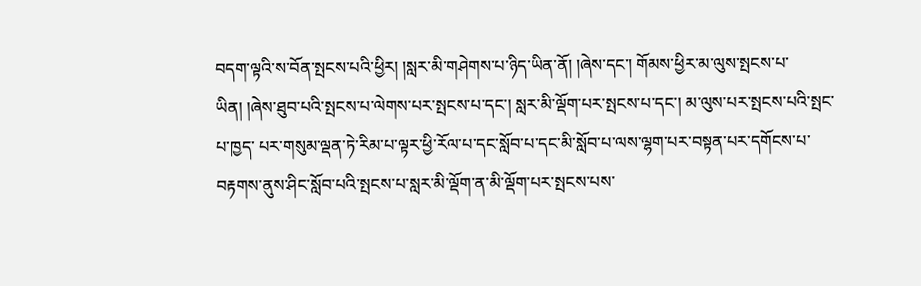བདག་ལྟའི་ས་བོན་སྤངས་པའི་ཕྱིར། །སླར་མི་གཤེགས་པ་ཉིད་ཡིན་ནོ། །ཞེས་དང་། གོམས་ཕྱིར་མ་ལུས་སྤངས་པ་ཡིན། །ཞེས་ཐུབ་པའི་སྤངས་པ་ལེགས་པར་སྤངས་པ་དང་། སླར་མི་ལྡོག་པར་སྤངས་པ་དང་། མ་ལུས་པར་སྤངས་པའི་སྤང་པ་ཁྱད་ པར་གསུམ་ལྡན་ཏེ་རིམ་པ་ལྟར་ཕྱི་རོལ་པ་དང་སློབ་པ་དང་མི་སློབ་པ་ལས་ལྷག་པར་བསྟན་པར་དགོངས་པ་བརྟགས་ནུས་ཤིང་སློབ་པའི་སྤངས་པ་སླར་མི་ལྡོག་ན་མི་ལྡོག་པར་སྤངས་པས་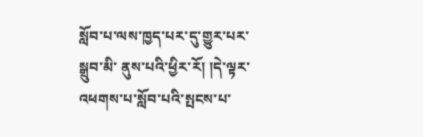སློབ་པ་ལས་ཁྱད་པར་དུ་གྱུར་པར་སྒྲུབ་མི་ ནུས་པའི་ཕྱིར་རོ། །དེ་ལྟར་འཕགས་པ་སློབ་པའི་སྤངས་པ་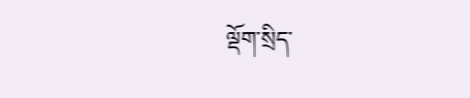ལྡོག་སྲིད་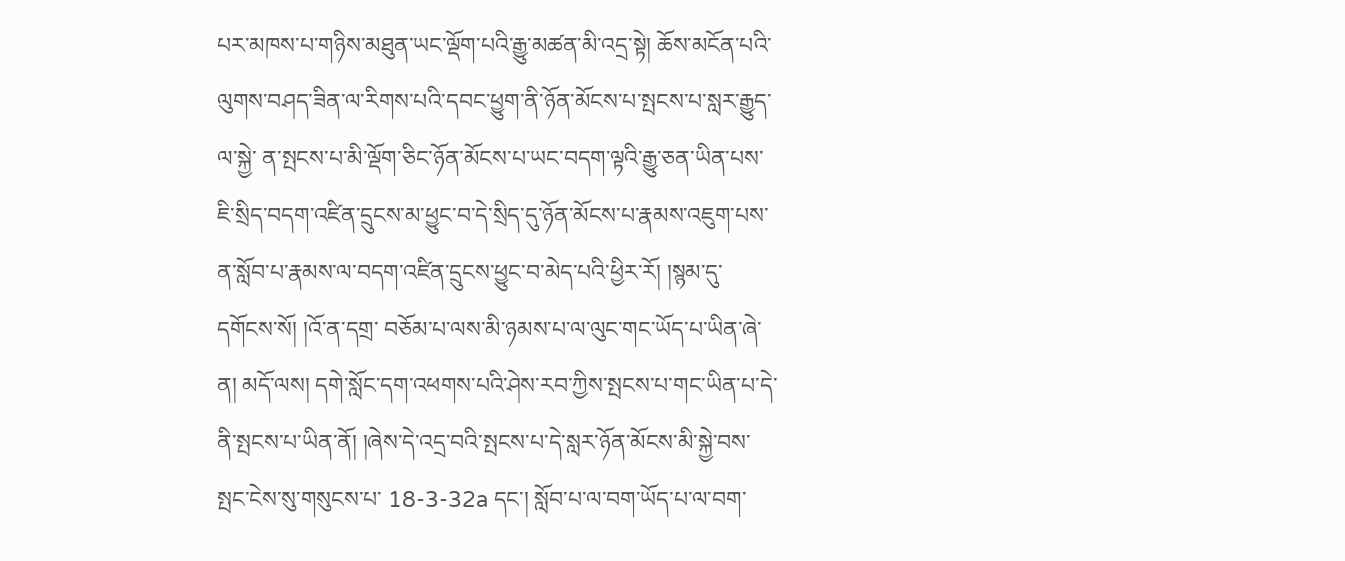པར་མཁས་པ་གཉིས་མཐུན་ཡང་ལྡོག་པའི་རྒྱུ་མཚན་མི་འདྲ་སྟེ། ཆོས་མངོན་པའི་ལུགས་བཤད་ཟིན་ལ་རིགས་པའི་དབང་ཕྱུག་ནི་ཉོན་མོངས་པ་སྤངས་པ་སླར་རྒྱུད་ལ་སྐྱེ་ ན་སྤངས་པ་མི་ལྡོག་ཅིང་ཉོན་མོངས་པ་ཡང་བདག་ལྟའི་རྒྱུ་ཅན་ཡིན་པས་ཇི་སྲིད་བདག་འཛིན་དྲུངས་མ་ཕྱུང་བ་དེ་སྲིད་དུ་ཉོན་མོངས་པ་རྣམས་འཇུག་པས་ན་སློབ་པ་རྣམས་ལ་བདག་འཛིན་དྲུངས་ཕྱུང་བ་མེད་པའི་ཕྱིར་རོ། །སྙམ་དུ་དགོངས་སོ། །འོ་ན་དགྲ་ བཅོམ་པ་ལས་མི་ཉམས་པ་ལ་ལུང་གང་ཡོད་པ་ཡིན་ཞེ་ན། མདོ་ལས། དགེ་སློང་དག་འཕགས་པའི་ཤེས་རབ་ཀྱིས་སྤངས་པ་གང་ཡིན་པ་དེ་ནི་སྤངས་པ་ཡིན་ནོ། །ཞེས་དེ་འདྲ་བའི་སྤངས་པ་དེ་སླར་ཉོན་མོངས་མི་སྐྱེ་བས་སྤང་ངེས་སུ་གསུངས་པ་ 18-3-32a དང་། སློབ་པ་ལ་བག་ཡོད་པ་ལ་བག་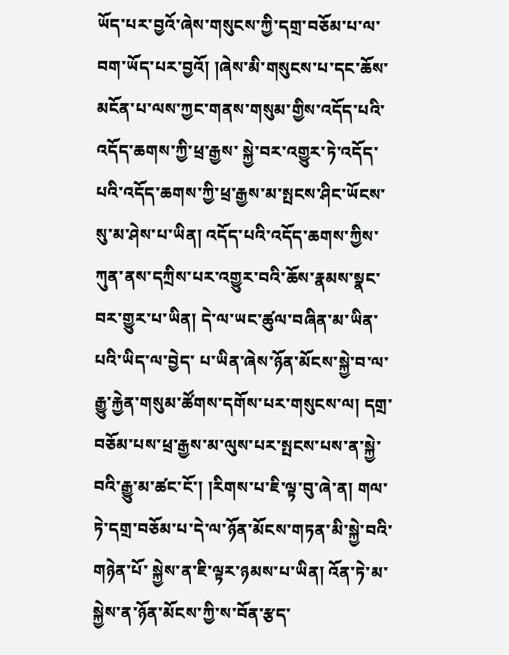ཡོད་པར་བྱའོ་ཞེས་གསུངས་ཀྱི་དགྲ་བཅོམ་པ་ལ་བག་ཡོད་པར་བྱའོ། །ཞེས་མི་གསུངས་པ་དང་ཆོས་མངོན་པ་ལས་ཀྱང་གནས་གསུམ་གྱིས་འདོད་པའི་འདོད་ཆགས་ཀྱི་ཕྲ་རྒྱས་ སྐྱེ་བར་འགྱུར་ཏེ་འདོད་པའི་འདོད་ཆགས་ཀྱི་ཕྲ་རྒྱས་མ་སྤངས་ཤིང་ཡོངས་སུ་མ་ཤེས་པ་ཡིན། འདོད་པའི་འདོད་ཆགས་ཀྱིས་ཀུན་ནས་དཀྲིས་པར་འགྱུར་བའི་ཆོས་རྣམས་སྣང་བར་གྱུར་པ་ཡིན། དེ་ལ་ཡང་ཚུལ་བཞིན་མ་ཡིན་པའི་ཡིད་ལ་བྱེད་ པ་ཡིན་ཞེས་ཉོན་མོངས་སྐྱེ་བ་ལ་རྒྱུ་རྐྱེན་གསུམ་ཚོགས་དགོས་པར་གསུངས་ལ། དགྲ་བཅོམ་པས་ཕྲ་རྒྱས་མ་ལུས་པར་སྤངས་པས་ན་སྐྱེ་བའི་རྒྱུ་མ་ཚང་ངོ་། །རིགས་པ་ཇི་ལྟ་བུ་ཞེ་ན། གལ་ཏེ་དགྲ་བཅོམ་པ་དེ་ལ་ཉོན་མོངས་གཏན་མི་སྐྱེ་བའི་གཉེན་པོ་ སྐྱེས་ན་ཇི་ལྟར་ཉམས་པ་ཡིན། འོན་ཏེ་མ་སྐྱེས་ན་ཉོན་མོངས་ཀྱི་ས་བོན་རྩད་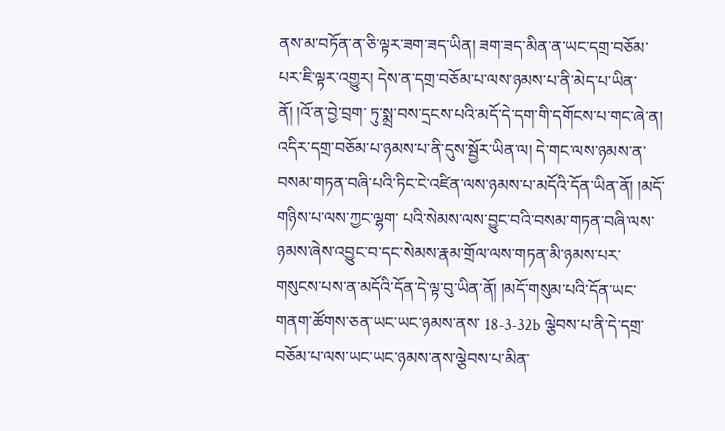ནས་མ་བཏོན་ན་ཅི་ལྟར་ཟག་ཟད་ཡིན། ཟག་ཟད་མིན་ན་ཡང་དགྲ་བཅོམ་པར་ཇི་ལྟར་འགྱུར། དེས་ན་དགྲ་བཅོམ་པ་ལས་ཉམས་པ་ནི་མེད་པ་ཡིན་ནོ། །འོ་ན་བྱེ་བྲག་ ཏུ་སྨྲ་བས་དྲངས་པའི་མདོ་དེ་དག་གི་དགོངས་པ་གང་ཞེ་ན། འདིར་དགྲ་བཅོམ་པ་ཉམས་པ་ནི་དུས་སྦྱོར་ཡིན་ལ། དེ་གང་ལས་ཉམས་ན་བསམ་གཏན་བཞི་པའི་ཏིང་ངེ་འཛིན་ལས་ཉམས་པ་མདོའི་དོན་ཡིན་ནོ། །མདོ་གཉིས་པ་ལས་ཀྱང་ལྷག་ པའི་སེམས་ལས་བྱུང་བའི་བསམ་གཏན་བཞི་ལས་ཉམས་ཞེས་འབྱུང་བ་དང་སེམས་རྣམ་གྲོལ་ལས་གཏན་མི་ཉམས་པར་གསུངས་པས་ན་མདོའི་དོན་དེ་ལྟ་བུ་ཡིན་ནོ། །མདོ་གསུམ་པའི་དོན་ཡང་གནག་ཚོགས་ཅན་ཡང་ཡང་ཉམས་ནས་ 18-3-32b ལྕེབས་པ་ནི་དེ་དགྲ་བཅོམ་པ་ལས་ཡང་ཡང་ཉམས་ནས་ལྕེབས་པ་མིན་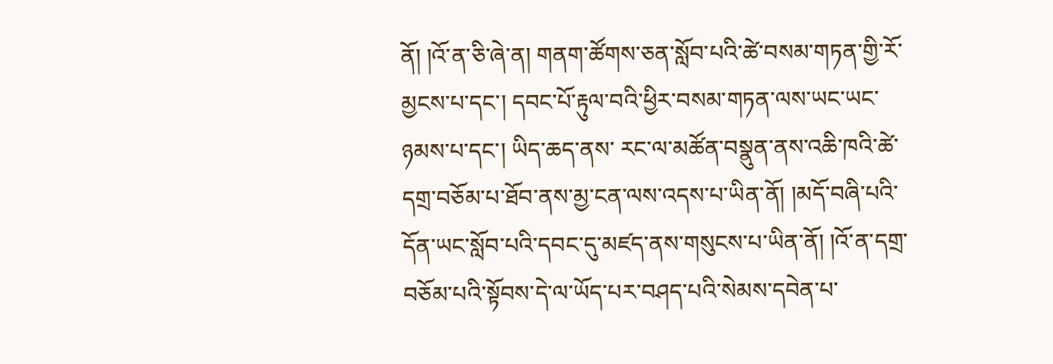ནོ། །འོ་ན་ཅི་ཞེ་ན། གནག་ཚོགས་ཅན་སློབ་པའི་ཚེ་བསམ་གཏན་གྱི་རོ་མྱངས་པ་དང་། དབང་པོ་རྟུལ་བའི་ཕྱིར་བསམ་གཏན་ལས་ཡང་ཡང་ཉམས་པ་དང་། ཡིད་ཆད་ནས་ རང་ལ་མཚོན་བསྣུན་ནས་འཆི་ཁའི་ཚེ་དགྲ་བཅོམ་པ་ཐོབ་ནས་མྱ་ངན་ལས་འདས་པ་ཡིན་ནོ། །མདོ་བཞི་པའི་དོན་ཡང་སློབ་པའི་དབང་དུ་མཛད་ནས་གསུངས་པ་ཡིན་ནོ། །འོ་ན་དགྲ་བཅོམ་པའི་སྟོབས་དེ་ལ་ཡོད་པར་བཤད་པའི་སེམས་དབེན་པ་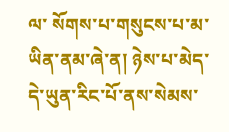ལ་ སོགས་པ་གསུངས་པ་མ་ཡིན་ནམ་ཞེ་ན། ཉེས་པ་མེད་དེ་ཡུན་རིང་པོ་ནས་སེམས་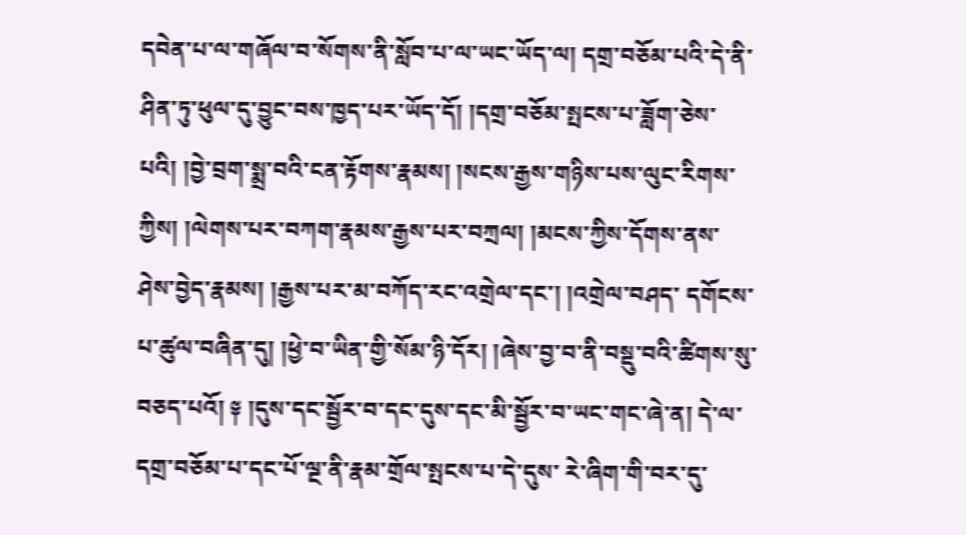དབེན་པ་ལ་གཞོལ་བ་སོགས་ནི་སློབ་པ་ལ་ཡང་ཡོད་ལ། དགྲ་བཅོམ་པའི་དེ་ནི་ཤིན་ཏུ་ཕུལ་དུ་བྱུང་བས་ཁྱད་པར་ཡོད་དོ། །དགྲ་བཅོམ་སྤངས་པ་ཟློག་ཅེས་ པའི། །བྱེ་བྲག་སྨྲ་བའི་ངན་རྟོགས་རྣམས། །སངས་རྒྱས་གཉིས་པས་ལུང་རིགས་ཀྱིས། །ལེགས་པར་བཀག་རྣམས་རྒྱས་པར་བཀྲལ། །མངས་ཀྱིས་དོགས་ནས་ཤེས་བྱེད་རྣམས། །རྒྱས་པར་མ་བཀོད་རང་འགྲེལ་དང་། །འགྲེལ་བཤད་ དགོངས་པ་ཚུལ་བཞིན་དུ། །ཕྱེ་བ་ཡིན་གྱི་སོམ་ཉི་དོར། །ཞེས་བྱ་བ་ནི་བསྡུ་བའི་ཚིགས་སུ་བཅད་པའོ། ༈ །དུས་དང་སྦྱོར་བ་དང་དུས་དང་མི་སྦྱོར་བ་ཡང་གང་ཞེ་ན། དེ་ལ་དགྲ་བཅོམ་པ་དང་པོ་ལྔ་ནི་རྣམ་གྲོལ་སྤངས་པ་དེ་དུས་ རེ་ཞིག་གི་བར་དུ་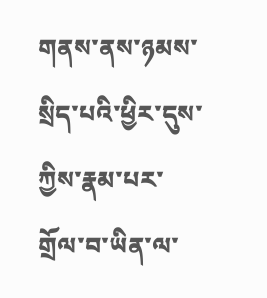གནས་ནས་ཉམས་སྲིད་པའི་ཕྱིར་དུས་ཀྱིས་རྣམ་པར་གྲོལ་བ་ཡིན་ལ་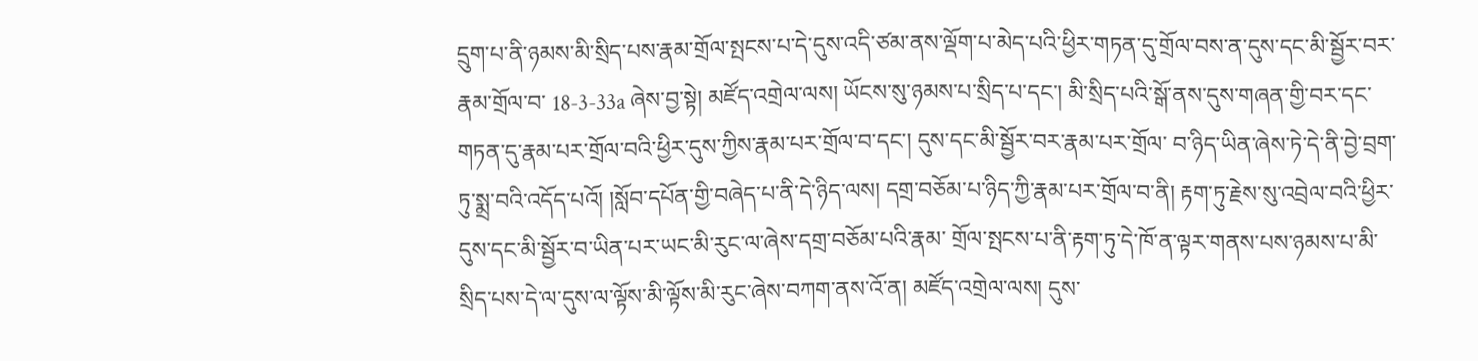དྲུག་པ་ནི་ཉམས་མི་སྲིད་པས་རྣམ་གྲོལ་སྤངས་པ་དེ་དུས་འདི་ཙམ་ནས་ལྡོག་པ་མེད་པའི་ཕྱིར་གཏན་དུ་གྲོལ་བས་ན་དུས་དང་མི་སྦྱོར་བར་རྣམ་གྲོལ་བ་ 18-3-33a ཞེས་བྱ་སྟེ། མཛོད་འགྲེལ་ལས། ཡོངས་སུ་ཉམས་པ་སྲིད་པ་དང་། མི་སྲིད་པའི་སྒོ་ནས་དུས་གཞན་གྱི་བར་དང་གཏན་དུ་རྣམ་པར་གྲོལ་བའི་ཕྱིར་དུས་ཀྱིས་རྣམ་པར་གྲོལ་བ་དང་། དུས་དང་མི་སྦྱོར་བར་རྣམ་པར་གྲོལ་ བ་ཉིད་ཡིན་ཞེས་ཏེ་དེ་ནི་བྱེ་བྲག་ཏུ་སྨྲ་བའི་འདོད་པའོ། །སློབ་དཔོན་གྱི་བཞེད་པ་ནི་དེ་ཉིད་ལས། དགྲ་བཅོམ་པ་ཉིད་ཀྱི་རྣམ་པར་གྲོལ་བ་ནི། རྟག་ཏུ་རྗེས་སུ་འབྲེལ་བའི་ཕྱིར་དུས་དང་མི་སྦྱོར་བ་ཡིན་པར་ཡང་མི་རུང་ལ་ཞེས་དགྲ་བཅོམ་པའི་རྣམ་ གྲོལ་སྤངས་པ་ནི་རྟག་ཏུ་དེ་ཁོ་ན་ལྟར་གནས་པས་ཉམས་པ་མི་སྲིད་པས་དེ་ལ་དུས་ལ་ལྟོས་མི་ལྟོས་མི་རུང་ཞེས་བཀག་ནས་འོ་ན། མཛོད་འགྲེལ་ལས། དུས་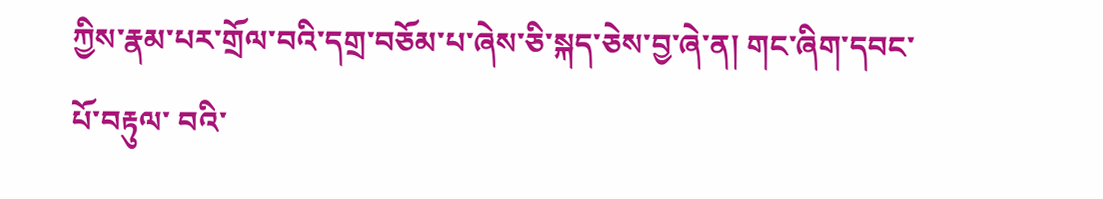ཀྱིས་རྣམ་པར་གྲོལ་བའི་དགྲ་བཅོམ་པ་ཞེས་ཅི་སྐད་ཅེས་བྱ་ཞེ་ན། གང་ཞིག་དབང་པོ་བརྟུལ་ བའི་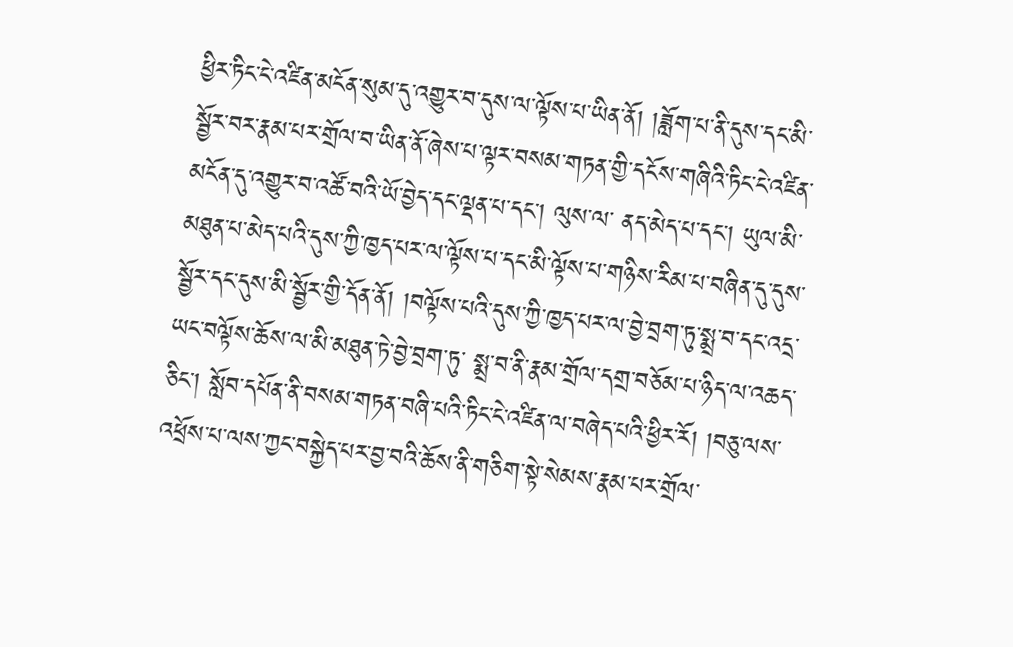ཕྱིར་ཏིང་ངེ་འཛིན་མངོན་སུམ་དུ་འགྱུར་བ་དུས་ལ་ལྟོས་པ་ཡིན་ནོ། །ཟློག་པ་ནི་དུས་དང་མི་སྦྱོར་བར་རྣམ་པར་གྲོལ་བ་ཡིན་ནོ་ཞེས་པ་ལྟར་བསམ་གཏན་གྱི་དངོས་གཞིའི་ཏིང་ངེ་འཛིན་མངོན་དུ་འགྱུར་བ་འཚོ་བའི་ཡོ་བྱེད་དང་ལྡན་པ་དང་། ལུས་ལ་ ནད་མེད་པ་དང་། ཡུལ་མི་མཐུན་པ་མེད་པའི་དུས་ཀྱི་ཁྱད་པར་ལ་ལྟོས་པ་དང་མི་ལྟོས་པ་གཉིས་རིམ་པ་བཞིན་དུ་དུས་སྦྱོར་དང་དུས་མི་སྦྱོར་གྱི་དོན་ནོ། །བལྟོས་པའི་དུས་ཀྱི་ཁྱད་པར་ལ་བྱེ་བྲག་ཏུ་སྨྲ་བ་དང་འདྲ་ཡང་བལྟོས་ཆོས་ལ་མི་མཐུན་ཏེ་བྱེ་བྲག་ཏུ་ སྨྲ་བ་ནི་རྣམ་གྲོལ་དགྲ་བཅོམ་པ་ཉིད་ལ་འཆད་ཅིང་། སློབ་དཔོན་ནི་བསམ་གཏན་བཞི་པའི་ཏིང་ངེ་འཛིན་ལ་བཞེད་པའི་ཕྱིར་རོ། །བཅུ་ལས་འཕྲོས་པ་ལས་ཀྱང་བསྐྱེད་པར་བྱ་བའི་ཆོས་ནི་གཅིག་སྟེ་སེམས་རྣམ་པར་གྲོལ་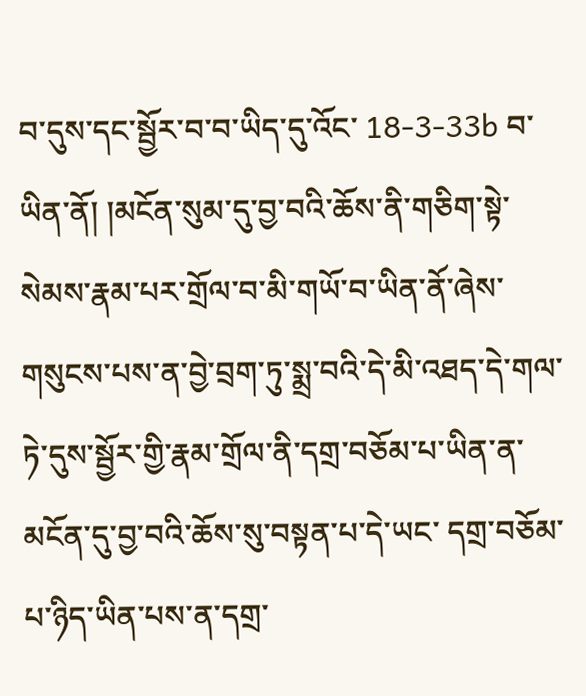བ་དུས་དང་སྦྱོར་བ་བ་ཡིད་དུ་འོང་ 18-3-33b བ་ཡིན་ནོ། །མངོན་སུམ་དུ་བྱ་བའི་ཆོས་ནི་གཅིག་སྟེ་སེམས་རྣམ་པར་གྲོལ་བ་མི་གཡོ་བ་ཡིན་ནོ་ཞེས་གསུངས་པས་ན་བྱེ་བྲག་ཏུ་སྨྲ་བའི་དེ་མི་འཐད་དེ་གལ་ཏེ་དུས་སྦྱོར་གྱི་རྣམ་གྲོལ་ནི་དགྲ་བཅོམ་པ་ཡིན་ན་མངོན་དུ་བྱ་བའི་ཆོས་སུ་བསྟན་པ་དེ་ཡང་ དགྲ་བཅོམ་པ་ཉིད་ཡིན་པས་ན་དགྲ་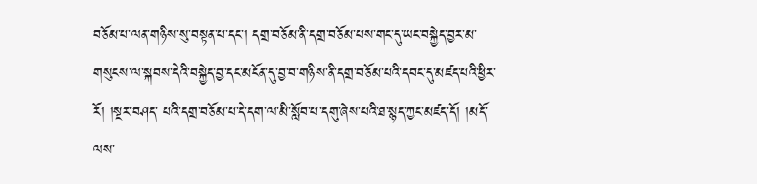བཅོམ་པ་ལན་གཉིས་སུ་བསྟན་པ་དང་། དགྲ་བཅོམ་ནི་དགྲ་བཅོམ་པས་གང་དུ་ཡང་བསྐྱེད་བྱར་མ་གསུངས་ལ་སྐབས་དེའི་བསྐྱེད་བྱ་དང་མངོན་དུ་བྱ་བ་གཉིས་ནི་དགྲ་བཅོམ་པའི་དབང་དུ་མཛད་པའི་ཕྱིར་རོ། །སྔར་བཤད་ པའི་དགྲ་བཅོམ་པ་དེ་དག་ལ་མི་སློབ་པ་དགུ་ཞེས་པའི་ཐ་སྙད་ཀྱང་མཛད་དོ། །མདོ་ལས་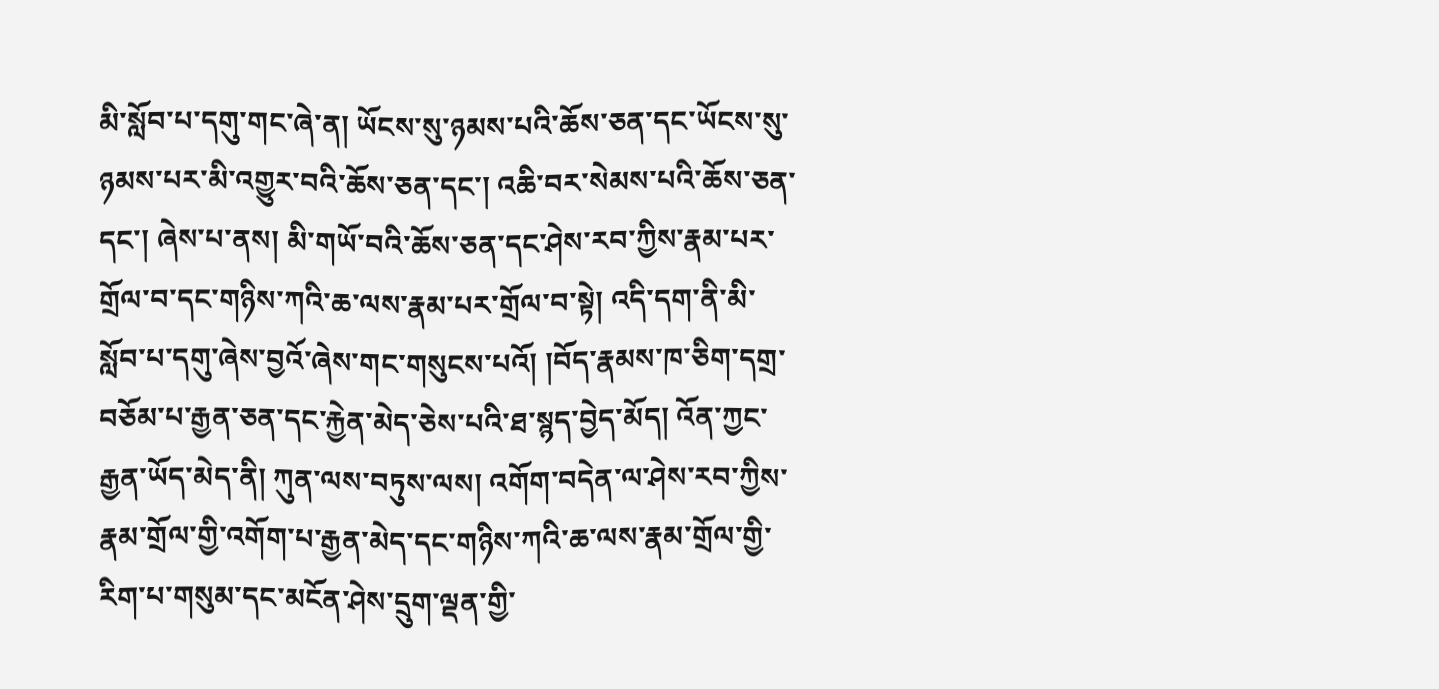མི་སློབ་པ་དགུ་གང་ཞེ་ན། ཡོངས་སུ་ཉམས་པའི་ཆོས་ཅན་དང་ཡོངས་སུ་ཉམས་པར་མི་འགྱུར་བའི་ཆོས་ཅན་དང་། འཆི་བར་སེམས་པའི་ཆོས་ཅན་དང་། ཞེས་པ་ནས། མི་གཡོ་བའི་ཆོས་ཅན་དང་ཤེས་རབ་ཀྱིས་རྣམ་པར་གྲོལ་བ་དང་གཉིས་ཀའི་ཆ་ལས་རྣམ་པར་གྲོལ་བ་སྟེ། འདི་དག་ནི་མི་སློབ་པ་དགུ་ཞེས་བྱའོ་ཞེས་གང་གསུངས་པའོ། །བོད་རྣམས་ཁ་ཅིག་དགྲ་བཅོམ་པ་རྒྱན་ཅན་དང་རྐྱེན་མེད་ཅེས་པའི་ཐ་སྙད་བྱེད་མོད། འོན་ཀྱང་རྒྱན་ཡོད་མེད་ནི། ཀུན་ལས་བཏུས་ལས། འགོག་བདེན་ལ་ཤེས་རབ་ཀྱིས་རྣམ་གྲོལ་གྱི་འགོག་པ་རྒྱན་མེད་དང་གཉིས་ཀའི་ཆ་ལས་རྣམ་གྲོལ་གྱི་རིག་པ་གསུམ་དང་མངོན་ཤེས་དྲུག་ལྡན་གྱི་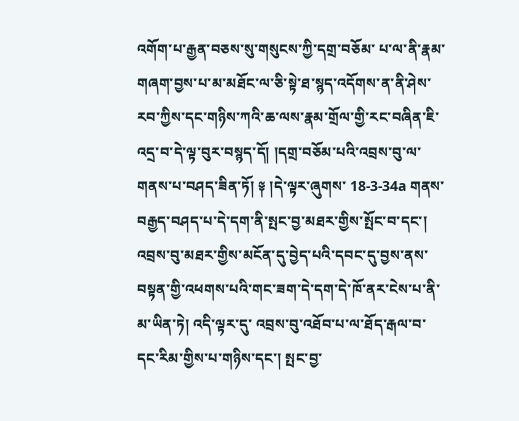འགོག་པ་རྒྱན་བཅས་སུ་གསུངས་ཀྱི་དགྲ་བཅོམ་ པ་ལ་ནི་རྣམ་གཞག་བྱས་པ་མ་མཐོང་ལ་ཅི་སྟེ་ཐ་སྙད་འདོགས་ན་ནི་ཤེས་རབ་ཀྱིས་དང་གཉིས་ཀའི་ཆ་ལས་རྣམ་གྲོལ་གྱི་རང་བཞིན་ཇི་འདྲ་བ་དེ་ལྟ་བུར་བསྙད་དོ། །དགྲ་བཅོམ་པའི་འབྲས་བུ་ལ་གནས་པ་བཤད་ཟིན་ཏོ། ༈ །དེ་ལྟར་ཞུགས་ 18-3-34a གནས་བརྒྱད་བཤད་པ་དེ་དག་ནི་སྤང་བྱ་མཐར་གྱིས་སྤོང་བ་དང་། འབྲས་བུ་མཐར་གྱིས་མངོན་དུ་བྱེད་པའི་དབང་དུ་བྱས་ནས་བསྟན་གྱི་འཕགས་པའི་གང་ཟག་དེ་དག་དེ་ཁོ་ནར་ངེས་པ་ནི་མ་ཡིན་ཏེ། འདི་ལྟར་དུ་ འབྲས་བུ་འཐོབ་པ་ལ་ཐོད་རྒལ་བ་དང་རིམ་གྱིས་པ་གཉིས་དང་། སྤང་བྱ་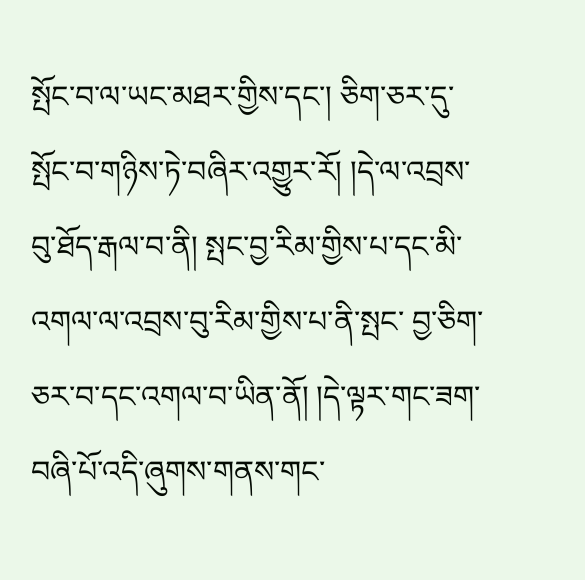སྤོང་བ་ལ་ཡང་མཐར་གྱིས་དང་། ཅིག་ཅར་དུ་སྤོང་བ་གཉིས་ཏེ་བཞིར་འགྱུར་རོ། །དེ་ལ་འབྲས་བུ་ཐོད་རྒལ་བ་ནི། སྤང་བྱ་རིམ་གྱིས་པ་དང་མི་འགལ་ལ་འབྲས་བུ་རིམ་གྱིས་པ་ནི་སྤང་ བྱ་ཅིག་ཅར་བ་དང་འགལ་བ་ཡིན་ནོ། །དེ་ལྟར་གང་ཟག་བཞི་པོ་འདི་ཞུགས་གནས་གང་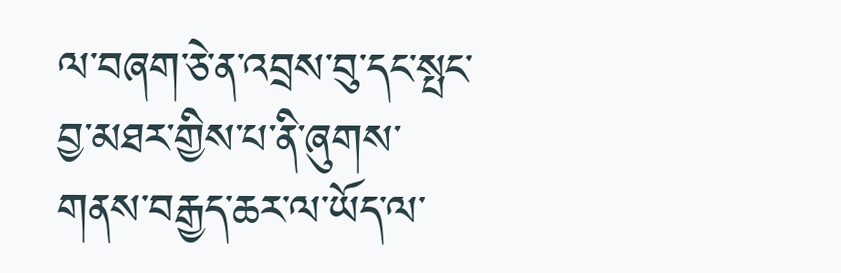ལ་བཞག་ཅེ་ན་འབྲས་བུ་དང་སྤང་བྱ་མཐར་གྱིས་པ་ནི་ཞུགས་གནས་བརྒྱད་ཆར་ལ་ཡོད་ལ་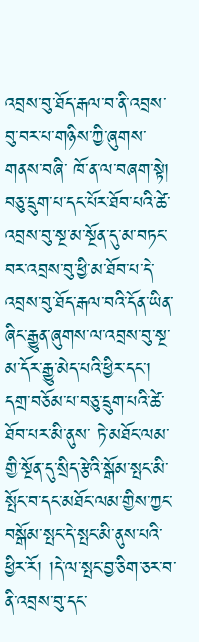འབྲས་བུ་ཐོད་རྒལ་བ་ནི་འབྲས་བུ་བར་པ་གཉིས་ཀྱི་ཞུགས་གནས་བཞི་ ཁོ་ན་ལ་བཞག་སྟེ། བཅུ་དྲུག་པ་དང་པོར་ཐོབ་པའི་ཚེ་འབྲས་བུ་སྔ་མ་སྔོན་དུ་མ་བཏང་བར་འབྲས་བུ་ཕྱི་མ་ཐོབ་པ་དེ་འབྲས་བུ་ཐོད་རྒལ་བའི་དོན་ཡིན་ཞིང་རྒྱུན་ཞུགས་ལ་འབྲས་བུ་སྔ་མ་དོར་རྒྱུ་མེད་པའི་ཕྱིར་དང་། དགྲ་བཅོམ་པ་བཅུ་དྲུག་པའི་ཚེ་ཐོབ་པར་མི་ནུས་ ཏེ་མཐོང་ལམ་གྱི་སྔོན་དུ་སྲིད་རྩེའི་སྒོམ་སྤང་མི་སྤོང་བ་དང་མཐོང་ལམ་གྱིས་ཀྱང་བསྒོམ་སྤང་དེ་སྤང་མི་ནུས་པའི་ཕྱིར་རོ། །དེ་ལ་སྤང་བྱ་ཅིག་ཅར་བ་ནི་འབྲས་བུ་དང་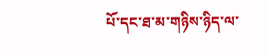པོ་དང་ཐ་མ་གཉིས་ཉིད་ལ་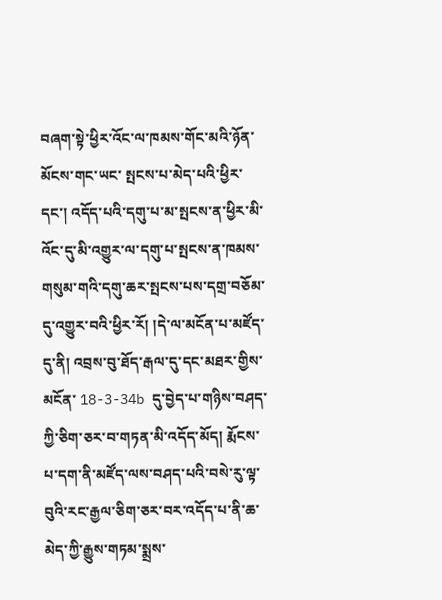བཞག་སྟེ་ཕྱིར་འོང་ལ་ཁམས་གོང་མའི་ཉོན་མོངས་གང་ཡང་ སྤངས་པ་མེད་པའི་ཕྱིར་དང་། འདོད་པའི་དགུ་པ་མ་སྤངས་ན་ཕྱིར་མི་འོང་དུ་མི་འགྱུར་ལ་དགུ་པ་སྤངས་ན་ཁམས་གསུམ་གའི་དགུ་ཆར་སྤངས་པས་དགྲ་བཅོམ་དུ་འགྱུར་བའི་ཕྱིར་རོ། །དེ་ལ་མངོན་པ་མཛོད་དུ་ནི། འབྲས་བུ་ཐོད་རྒལ་དུ་དང་མཐར་གྱིས་མངོན་ 18-3-34b དུ་བྱེད་པ་གཉིས་བཤད་ཀྱི་ཅིག་ཅར་བ་གཏན་མི་འདོད་མོད། རྨོངས་པ་དག་ནི་མཛོད་ལས་བཤད་པའི་བསེ་རུ་ལྟ་བུའི་རང་རྒྱལ་ཅིག་ཅར་བར་འདོད་པ་ནི་ཆ་མེད་ཀྱི་རྒྱུས་གཏམ་སྨྲས་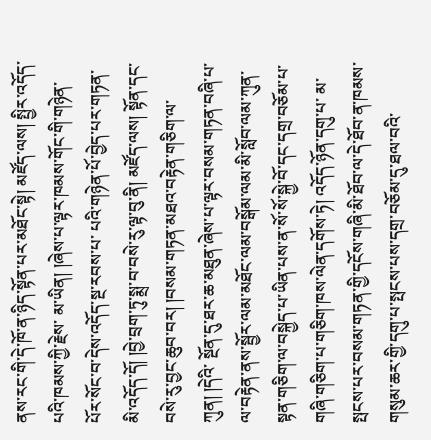ནས་རང་གི་དེ་ཁོ་ན་ཉིད་སྟོན་པར་མཐོང་སྟེ། མཛོད་ལས། སྤྱིར་འདོད་པའི་ཁམས་ཀྱི་རྗེས་ མ་ཡིན། །ཞེས་པ་ལྟར་ཁམས་གོང་གི་གཉེན་པོར་སོང་བ་དེས་འདོད་སྔ་རབས་པ་ པའི་གཉེན་པོ་བྱེད་པར་གཏན་མི་འདོད་དོ། །བྱེ་བྲག་ཏུ་སྨྲ་བ་བསེ་རུ་ལྟ་བུ་ནི། མཛོད་ལས། སྟོན་དང་བསེ་རུ་བྱང་ཆུབ་བར། །བསམ་གཏན་མཐའ་བརྟེན་གཅིག་ལ་ཀུན། །དེའི་ སྔོན་དུ་ཐར་ཆ་མཐུན་ཞེས་པ་ལྟར་བསམ་གཏན་བཞི་པ་ལ་བརྟེན་ནས་སྦྱོར་ལམ་མཐོང་ལམ་བསྒོམ་ལམ་མི་སློབ་ལམ་ཀུན་སྟན་གཅིག་ལ་བསྐྱེད་པ་ཡིན་པས་ན་སོ་སོ་སྐྱེ་བོ་དང་དགྲ་བཅོམ་པ་གཞི་གཅིག་པ་གཅིག་ཁས་ལེན་དགོས་ཏེ། འདོད་ཉོན་དགུ་པ་ མ་སྤངས་པར་བསམ་གཏན་གྱི་དངོས་གཞི་མི་ཐོབ་ལ་དེ་ཐོབ་ན་ཁམས་གསུམ་ཆར་གྱི་དགུ་པ་སྤངས་པས་དགྲ་བཅོམ་དུ་ཐལ་བའི་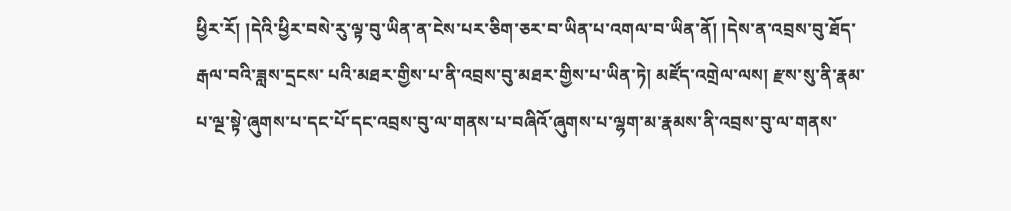ཕྱིར་རོ། །དེའི་ཕྱིར་བསེ་རུ་ལྟ་བུ་ཡིན་ན་ངེས་པར་ཅིག་ཅར་བ་ཡིན་པ་འགལ་བ་ཡིན་ནོ། །དེས་ན་འབྲས་བུ་ཐོད་རྒལ་བའི་ཟླས་དྲངས་ པའི་མཐར་གྱིས་པ་ནི་འབྲས་བུ་མཐར་གྱིས་པ་ཡིན་ཏེ། མཛོད་འགྲེལ་ལས། རྫས་སུ་ནི་རྣམ་པ་ལྔ་སྟེ་ཞུགས་པ་དང་པོ་དང་འབྲས་བུ་ལ་གནས་པ་བཞིའོ་ཞུགས་པ་ལྷག་མ་རྣམས་ནི་འབྲས་བུ་ལ་གནས་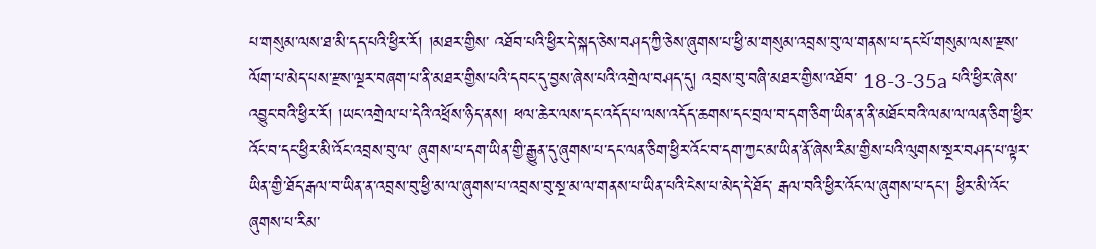པ་གསུམ་ལས་ཐ་མི་དད་པའི་ཕྱིར་རོ། །མཐར་གྱིས་ འཐོབ་པའི་ཕྱིར་དེ་སྐད་ཅེས་བཤད་ཀྱི་ཅེས་ཞུགས་པ་ཕྱི་མ་གསུམ་འབྲས་བུ་ལ་གནས་པ་དང་པོ་གསུམ་ལས་རྫས་ལོག་པ་མེད་པས་རྫས་ལྔར་བཞག་པ་ནི་མཐར་གྱིས་པའི་དབང་དུ་བྱས་ཞེས་པའི་འགྲེལ་བཤད་དུ། འབྲས་བུ་བཞི་མཐར་གྱིས་འཐོབ་ 18-3-35a པའི་ཕྱིར་ཞེས་འབྱུང་བའི་ཕྱིར་རོ། །ཡང་འགྲེལ་པ་དེའི་འཕྲོས་ཉིད་ནས། ཕལ་ཆེར་ལས་དང་འདོད་པ་ལས་འདོད་ཆགས་དང་བྲལ་བ་དག་ཅིག་ཡིན་ན་ནི་མཐོང་བའི་ལམ་ལ་ལན་ཅིག་ཕྱིར་འོང་བ་དང་ཕྱིར་མི་འོང་འབྲས་བུ་ལ་ ཞུགས་པ་དག་ཡིན་གྱི་རྒྱུན་དུ་ཞུགས་པ་དང་ལན་ཅིག་ཕྱིར་འོང་བ་དག་ཀྱང་མ་ཡིན་ནོ་ཞེས་རིམ་གྱིས་པའི་ལུགས་སྔར་བཤད་པ་ལྟར་ཡིན་གྱི་ཐོད་རྒལ་བ་ཡིན་ན་འབྲས་བུ་ཕྱི་མ་ལ་ཞུགས་པ་འབྲས་བུ་སྔ་མ་ལ་གནས་པ་ཡིན་པའི་ངེས་པ་མེད་དེ་ཐོད་ རྒལ་བའི་ཕྱིར་འོང་ལ་ཞུགས་པ་དང་། ཕྱིར་མི་འོང་ཞུགས་པ་རིམ་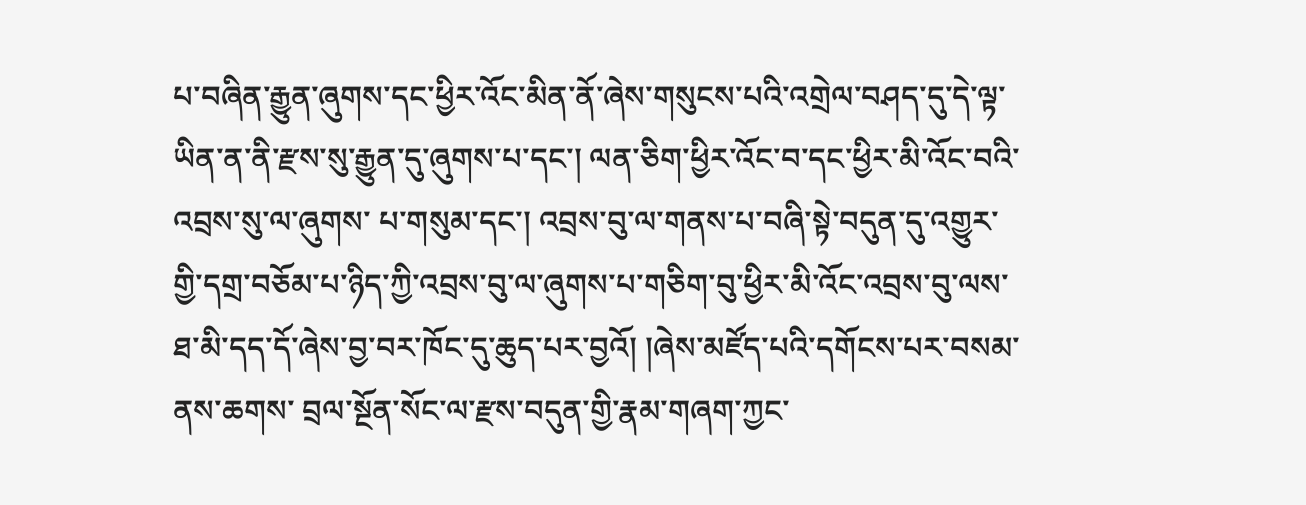པ་བཞིན་རྒྱུན་ཞུགས་དང་ཕྱིར་འོང་མིན་ནོ་ཞེས་གསུངས་པའི་འགྲེལ་བཤད་དུ་དེ་ལྟ་ཡིན་ན་ནི་རྫས་སུ་རྒྱུན་དུ་ཞུགས་པ་དང་། ལན་ཅིག་ཕྱིར་འོང་བ་དང་ཕྱིར་མི་འོང་བའི་འབྲས་སུ་ལ་ཞུགས་ པ་གསུམ་དང་། འབྲས་བུ་ལ་གནས་པ་བཞི་སྟེ་བདུན་དུ་འགྱུར་གྱི་དགྲ་བཅོམ་པ་ཉིད་ཀྱི་འབྲས་བུ་ལ་ཞུགས་པ་གཅིག་བུ་ཕྱིར་མི་འོང་འབྲས་བུ་ལས་ཐ་མི་དད་དོ་ཞེས་བྱ་བར་ཁོང་དུ་ཆུད་པར་བྱའོ། །ཞེས་མཛོད་པའི་དགོངས་པར་བསམ་ནས་ཆགས་ བྲལ་སྔོན་སོང་ལ་རྫས་བདུན་གྱི་རྣམ་གཞག་ཀྱང་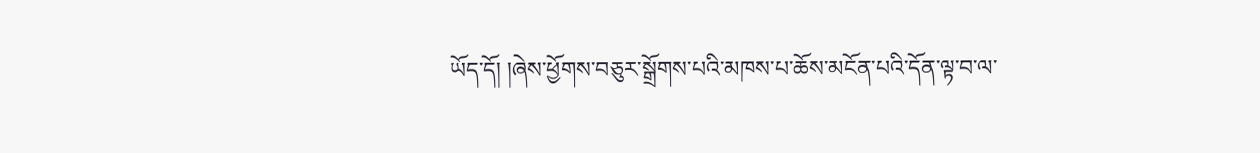ཡོད་དོ། །ཞེས་ཕྱོགས་བཅུར་སྒྲོགས་པའི་མཁས་པ་ཆོས་མངོན་པའི་དོན་ལྟ་བ་ལ་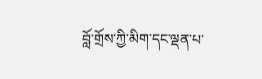བློ་གྲོས་ཀྱི་མིག་དང་ལྡན་པ་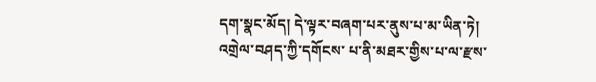དག་སྣང་མོད། དེ་ལྟར་བཞག་པར་ནུས་པ་མ་ཡིན་ཏེ། འགྲེལ་བཤད་ཀྱི་དགོངས་ པ་ནི་མཐར་གྱིས་པ་ལ་རྫས་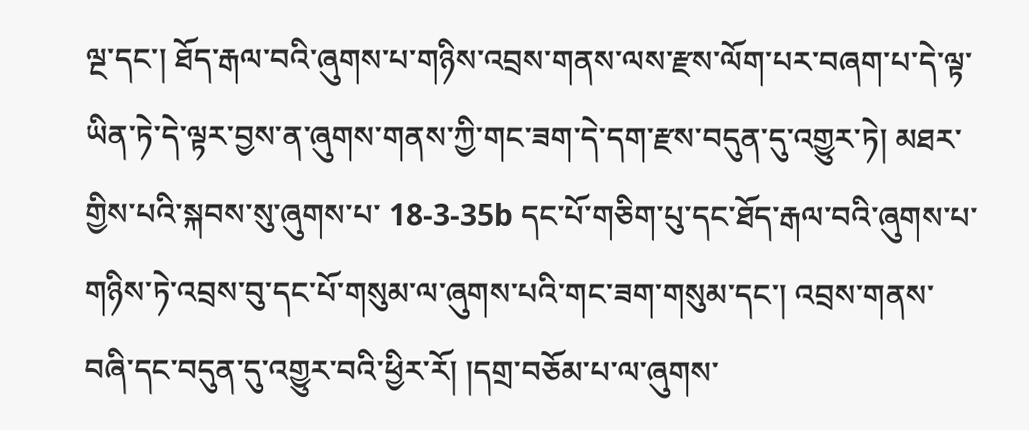ལྔ་དང་། ཐོད་རྒལ་བའི་ཞུགས་པ་གཉིས་འབྲས་གནས་ལས་རྫས་ལོག་པར་བཞག་པ་དེ་ལྟ་ཡིན་ཏེ་དེ་ལྟར་བྱས་ན་ཞུགས་གནས་ཀྱི་གང་ཟག་དེ་དག་རྫས་བདུན་དུ་འགྱུར་ཏེ། མཐར་གྱིས་པའི་སྐབས་སུ་ཞུགས་པ་ 18-3-35b དང་པོ་གཅིག་པུ་དང་ཐོད་རྒལ་བའི་ཞུགས་པ་གཉིས་ཏེ་འབྲས་བུ་དང་པོ་གསུམ་ལ་ཞུགས་པའི་གང་ཟག་གསུམ་དང་། འབྲས་གནས་བཞི་དང་བདུན་དུ་འགྱུར་བའི་ཕྱིར་རོ། །དགྲ་བཅོམ་པ་ལ་ཞུགས་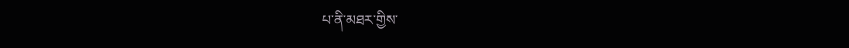པ་ནི་མཐར་གྱིས་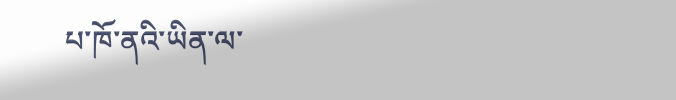པ་ཁོ་ནའི་ཡིན་ལ་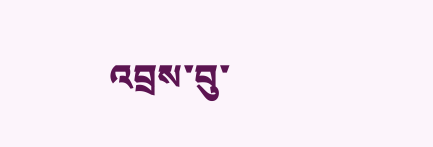འབྲས་བུ་